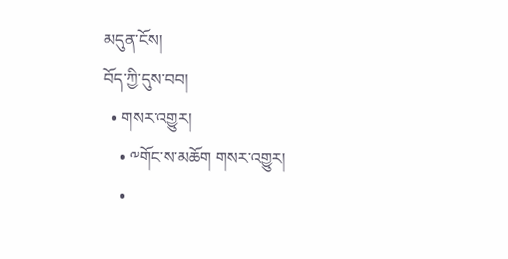མདུན་ངོས།
བོད་ཀྱི་དུས་བབ།
  • གསར་འགྱུར།
    • ༸གོང་ས་མཆོག གསར་འགྱུར།
    •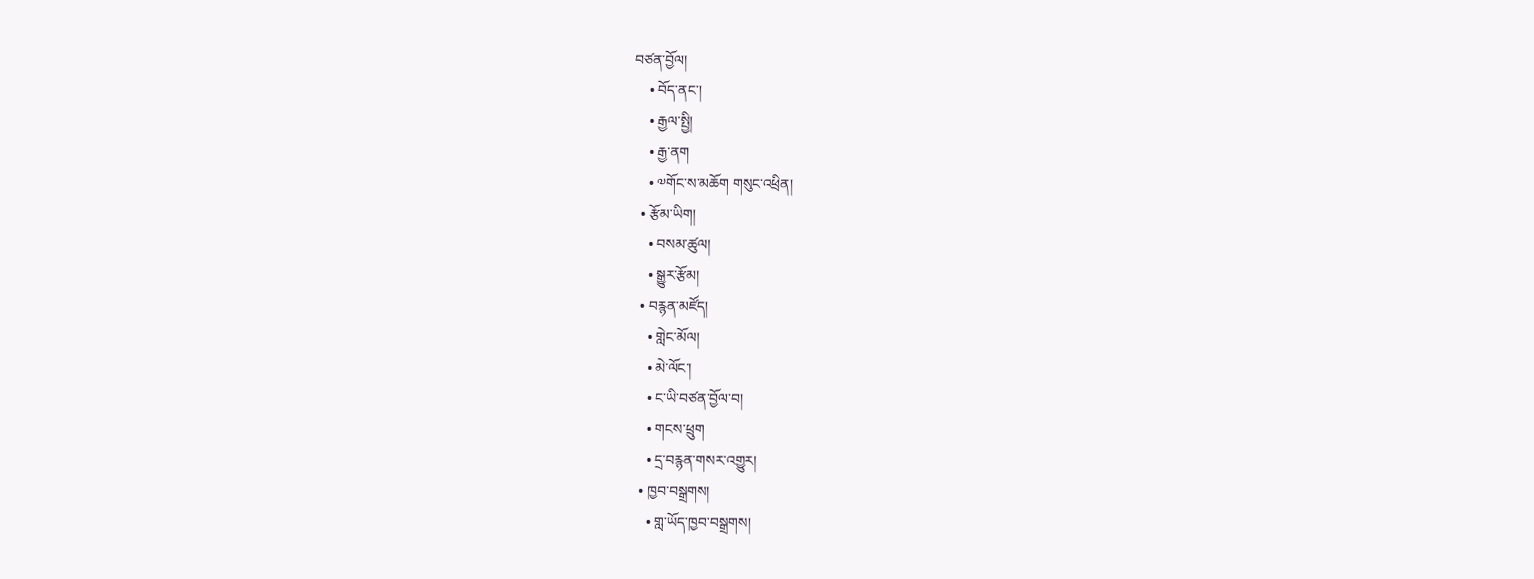བཙན་བྱོལ།
    • བོད་ནང་།
    • རྒྱལ་སྤྱི།
    • རྒྱ་ནག
    • ༧གོང་ས་མཆོག གསུང་འཕྲིན།
  • རྩོམ་ཡིག།
    • བསམ་ཚུལ།
    • སྒྱུར་རྩོམ།
  • བརྙན་མཛོད།
    • གླེང་མོལ།
    • མེ་ལོང་།
    • ང་ཡི་བཙན་བྱོལ་བ།
    • གངས་ཕྲུག
    • དྲ་བརྙན་གསར་འགྱུར།
  • ཁྱབ་བསྒྲགས།
    • གླ་ཡོད་ཁྱབ་བསྒྲགས།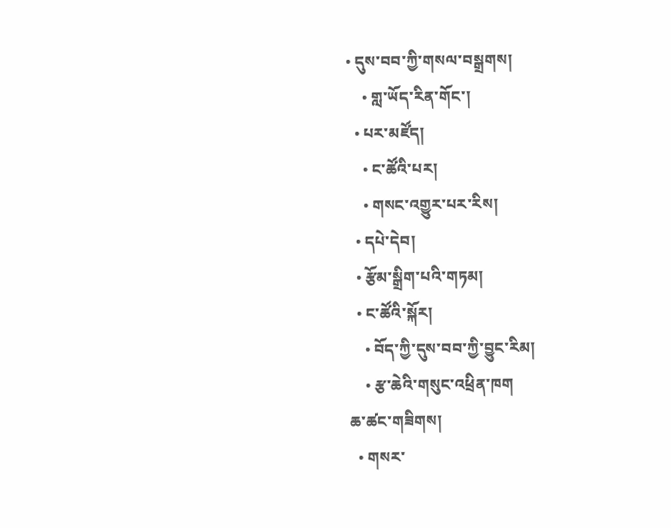• དུས་བབ་ཀྱི་གསལ་བསྒྲགས།
    • གླ་ཡོད་རིན་གོང་།
  • པར་མཛོད།
    • ང་ཚོའི་པར།
    • གསང་འགྱུར་པར་རིས།
  • དཔེ་དེབ།
  • རྩོམ་སྒྲིག་པའི་གཏམ།
  • ང་ཚོའི་སྐོར།
    • བོད་ཀྱི་དུས་བབ་ཀྱི་བྱུང་རིམ།
    • རྩ་ཆེའི་གསུང་འཕྲིན་ཁག
ཆ་ཚང་གཟིགས།
  • གསར་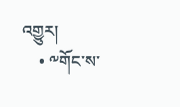འགྱུར།
    • ༸གོང་ས་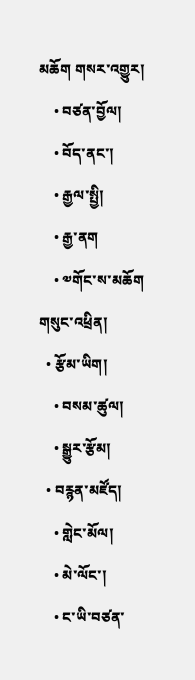མཆོག གསར་འགྱུར།
    • བཙན་བྱོལ།
    • བོད་ནང་།
    • རྒྱལ་སྤྱི།
    • རྒྱ་ནག
    • ༧གོང་ས་མཆོག གསུང་འཕྲིན།
  • རྩོམ་ཡིག།
    • བསམ་ཚུལ།
    • སྒྱུར་རྩོམ།
  • བརྙན་མཛོད།
    • གླེང་མོལ།
    • མེ་ལོང་།
    • ང་ཡི་བཙན་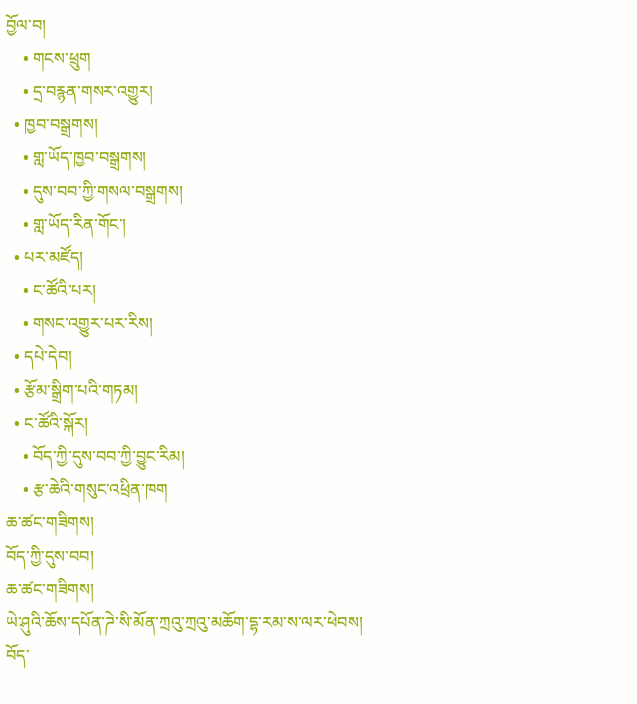བྱོལ་བ།
    • གངས་ཕྲུག
    • དྲ་བརྙན་གསར་འགྱུར།
  • ཁྱབ་བསྒྲགས།
    • གླ་ཡོད་ཁྱབ་བསྒྲགས།
    • དུས་བབ་ཀྱི་གསལ་བསྒྲགས།
    • གླ་ཡོད་རིན་གོང་།
  • པར་མཛོད།
    • ང་ཚོའི་པར།
    • གསང་འགྱུར་པར་རིས།
  • དཔེ་དེབ།
  • རྩོམ་སྒྲིག་པའི་གཏམ།
  • ང་ཚོའི་སྐོར།
    • བོད་ཀྱི་དུས་བབ་ཀྱི་བྱུང་རིམ།
    • རྩ་ཆེའི་གསུང་འཕྲིན་ཁག
ཆ་ཚང་གཟིགས།
བོད་ཀྱི་དུས་བབ།
ཆ་ཚང་གཟིགས།
ཡེ་ཤུའི་ཆོས་དཔོན་ཌེ་སི་མོན་ཀྲའུ་ཀྲའུ་མཆོག་དྷ་རམ་ས་ལར་ཕེབས།
བོད་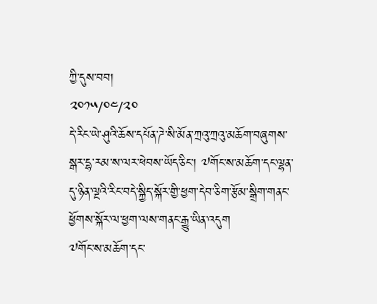ཀྱི་དུས་བབ།
༢༠༡༥/༠༤/༢༠
དེ་རིང་ཡེ་ཤུའི་ཆོས་དཔོན་ཌེ་སི་མོན་ཀྲའུ་ཀྲའུ་མཆོག་བཞུགས་སྒར་དྷ་རམ་ས་ལར་ཕེབས་ཡོད་ཅིང་། ༧གོང་ས་མཆོག་དང་ལྷན་དུ་ཉིན་ལྔའི་རིང་བདེ་སྐྱིད་སྐོར་གྱི་ཕྱག་དེབ་ཅིག་རྩོམ་སྒྲིག་གནང་ཕྱོགས་སྐོར་ལ་ཕྱག་ལས་གནང་རྒྱུ་ཡིན་འདུག
༧གོང་ས་མཆོག་དང་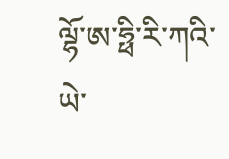ལྷོ་ཨ་ཧྥི་རི་ཀའི་ཡེ་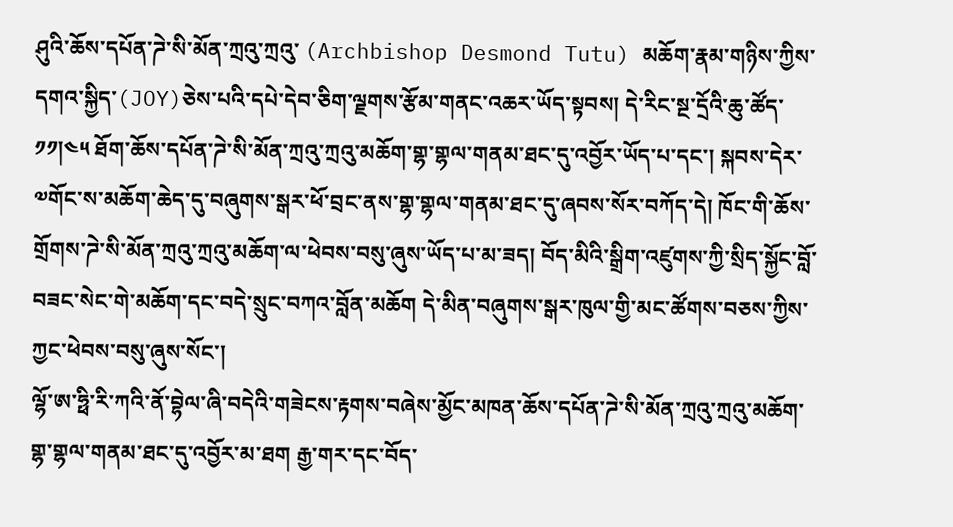ཤུའི་ཆོས་དཔོན་ཌེ་སི་མོན་ཀྲའུ་ཀྲའུ་ (Archbishop Desmond Tutu) མཆོག་རྣམ་གཉིས་ཀྱིས་དགའ་སྐྱིད་(JOY)ཅེས་པའི་དཔེ་དེབ་ཅིག་ལྗགས་རྩོམ་གནང་འཆར་ཡོད་སྟབས། དེ་རིང་སྔ་དྲོའི་ཆུ་ཚོད་ ༡༡།༤༥ ཐོག་ཆོས་དཔོན་ཌེ་སི་མོན་ཀྲའུ་ཀྲའུ་མཆོག་གྷ་གྷལ་གནམ་ཐང་དུ་འབྱོར་ཡོད་པ་དང་། སྐབས་དེར་༧གོང་ས་མཆོག་ཆེད་དུ་བཞུགས་སྒར་ཕོ་བྲང་ནས་གྷ་གྷལ་གནམ་ཐང་དུ་ཞབས་སོར་བཀོད་དེ། ཁོང་གི་ཆོས་གྲོགས་ཌེ་སི་མོན་ཀྲའུ་ཀྲའུ་མཆོག་ལ་ཕེབས་བསུ་ཞུས་ཡོད་པ་མ་ཟད། བོད་མིའི་སྒྲིག་འཛུགས་ཀྱི་སྲིད་སྐྱོང་བློ་བཟང་སེང་གེ་མཆོག་དང་བདེ་སྲུང་བཀའ་བློན་མཆོག དེ་མིན་བཞུགས་སྒར་ཁུལ་གྱི་མང་ཚོགས་བཅས་ཀྱིས་ཀྱང་ཕེབས་བསུ་ཞུས་སོང་།
ལྷོ་ཨ་ཧྥི་རི་ཀའི་ནོ་བྷེལ་ཞི་བདེའི་གཟེངས་རྟགས་བཞེས་མྱོང་མཁན་ཆོས་དཔོན་ཌེ་སི་མོན་ཀྲའུ་ཀྲའུ་མཆོག་གྷ་གྷལ་གནམ་ཐང་དུ་འབྱོར་མ་ཐག རྒྱ་གར་དང་བོད་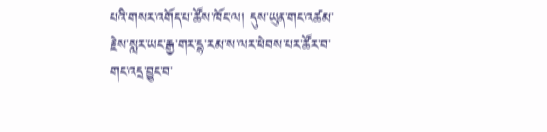པའི་གསར་འགོད་པ་ཚོས་ཁོང་ལ། དུས་ཡུན་གང་འཚམ་རྗེས་སླར་ཡང་རྒྱ་གར་དྷ་རམ་ས་ལར་ཕེབས་པར་ཚོར་བ་གང་འདྲ་བྱུང་བ་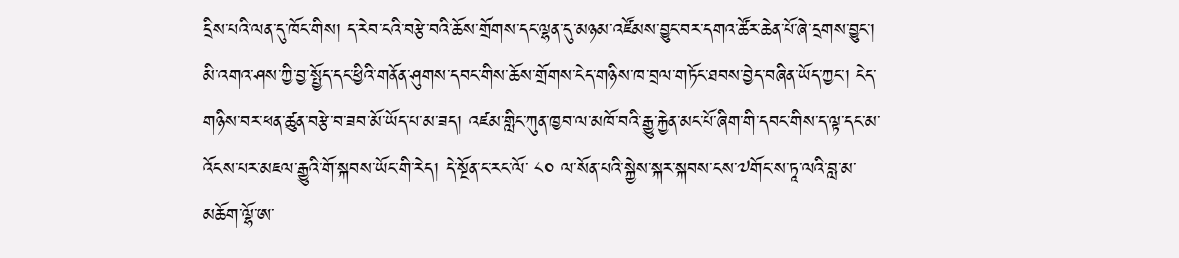དྲིས་པའི་ལན་དུ་ཁོང་གིས། ད་རེབ་ངའི་བརྩེ་བའི་ཆོས་གྲོགས་དང་ལྷན་དུ་མཉམ་འཛོམས་བྱུང་བར་དགའ་ཚོར་ཆེན་པོ་ཞེ་དྲགས་བྱུང་། མི་འགའ་ཤས་ཀྱི་བྱ་སྤྱོད་དང་ཕྱིའི་གནོན་ཤུགས་དབང་གིས་ཆོས་གྲོགས་ངེད་གཉིས་ཁ་བྲལ་གཏོང་ཐབས་བྱེད་བཞིན་ཡོད་ཀྱང་། ངེད་གཉིས་བར་ཕན་ཚུན་བརྩེ་བ་ཟབ་མོ་ཡོད་པ་མ་ཟད། འཛམ་གླིང་ཀུན་ཁྱབ་ལ་མཁོ་བའི་རྒྱུ་རྐྱེན་མང་པོ་ཞིག་གི་དབང་གིས་ད་ལྟ་དང་མ་འོངས་པར་མཇལ་རྒྱུའི་གོ་སྐབས་ཡོང་གི་རེད། དེ་སྔོན་ང་རང་ལོ་ ༨༠ ལ་སོན་པའི་སྐྱེས་སྐར་སྐབས་ངས་༧གོང་ས་ཏཱ་ལའི་བླ་མ་མཆོག་ལྷོ་ཨ་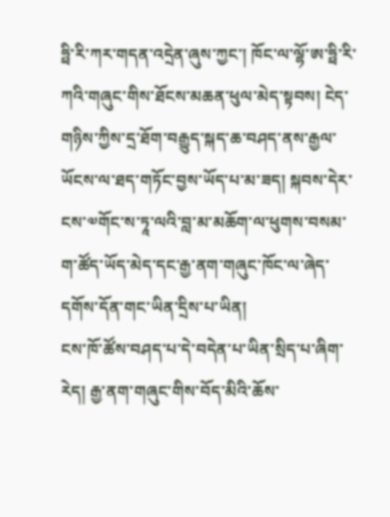ཧྥི་རི་ཀར་གདན་འདྲེན་ཞུས་ཀྱང་། ཁོང་ལ་ལྷོ་ཨ་ཧྥི་རི་ཀའི་གཞུང་གིས་ཐོངས་མཆན་ཕུལ་མེད་སྟབས། ངེད་གཉིས་ཀྱིས་དྲ་ཐོག་བརྒྱུད་སྐད་ཆ་བཤད་ནས་རྒྱལ་ཡོངས་ལ་ཐད་གཏོང་བྱས་ཡོད་པ་མ་ཟད། སྐབས་དེར་ངས་༧གོང་ས་ཏཱ་ལའི་བླ་མ་མཆོག་ལ་ཕུགས་བསམ་ག་ཚོད་ཡོད་མེད་དང་རྒྱ་ནག་གཞུང་ཁོང་ལ་ཞེད་དགོས་དོན་གང་ཡིན་དྲིས་པ་ཡིན།
ངས་ཁོ་ཚོས་བཤད་པ་དེ་བདེན་པ་ཡིན་སྲིད་པ་ཞིག་རེད། རྒྱ་ནག་གཞུང་གིས་བོད་མིའི་ཆོས་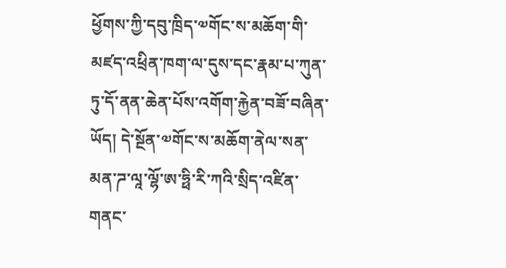ཕྱོགས་ཀྱི་དབུ་ཁྲིད་༧གོང་ས་མཆོག་གི་མཛད་འཕྲིན་ཁག་ལ་དུས་དང་རྣམ་པ་ཀུན་ཏུ་དོ་ནན་ཆེན་པོས་འགོག་རྐྱེན་བཟོ་བཞིན་ཡོད། དེ་སྔོན་༧གོང་ས་མཆོག་ནེལ་སན་མན་ཌ་ལཱ་ལྷོ་ཨ་ཧྥི་རི་ཀའི་སྲིད་འཛིན་གནང་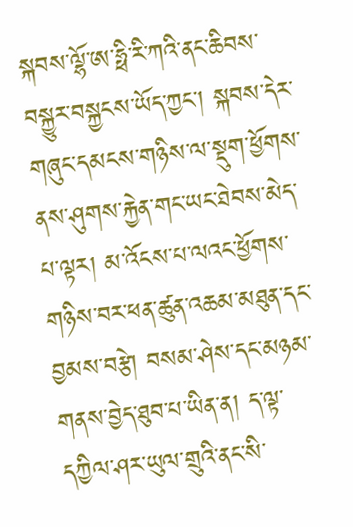སྐབས་ལྷོ་ཨ་ཧྥི་རི་ཀའི་ནང་ཆིབས་བསྐྱུར་བསྐྱངས་ཡོད་ཀྱང་། སྐབས་དེར་གཞུང་དམངས་གཉིས་ལ་སྡུག་ཕྱོགས་ནས་ཤུགས་རྐྱེན་གང་ཡང་ཐེབས་མེད་པ་ལྟར། མ་འོངས་པ་ལའང་ཕྱོགས་གཉིས་བར་ཕན་ཚུན་འཆམ་མཐུན་དང་བྱམས་བརྩེ། བསམ་ཤེས་དང་མཉམ་གནས་བྱེད་ཐུབ་པ་ཡིན་ན། ད་ལྟ་དཀྱིལ་ཤར་ཡུལ་གྲུའི་ནང་སི་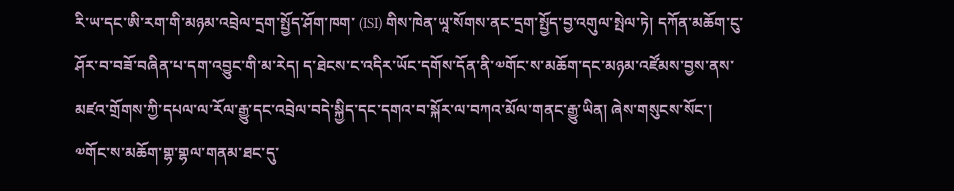རི་ཡ་དང་ཨི་རག་གི་མཉམ་འབྲེལ་དྲག་སྤྱོད་ཤོག་ཁག་ (ISI) གིས་ཁེན་ཡཱ་སོགས་ནང་དྲག་སྤྱོད་བྱ་འགུལ་སྤེལ་ཏེ། དཀོན་མཆོག་ངུ་ཤོར་བ་བཟོ་བཞིན་པ་དག་འབྱུང་གི་མ་རེད། ད་ཐེངས་ང་འདིར་ཡོང་དགོས་དོན་ནི་༧གོང་ས་མཆོག་དང་མཉམ་འཛོམས་བྱས་ནས་མཛའ་གྲོགས་ཀྱི་དཔལ་ལ་རོལ་རྒྱུ་དང་འབྲེལ་བདེ་སྐྱིད་དང་དགའ་བ་སྐོར་ལ་བཀའ་མོལ་གནང་རྒྱུ་ཡིན། ཞེས་གསུངས་སོང་།
༧གོང་ས་མཆོག་གྷ་གྷལ་གནམ་ཐང་དུ་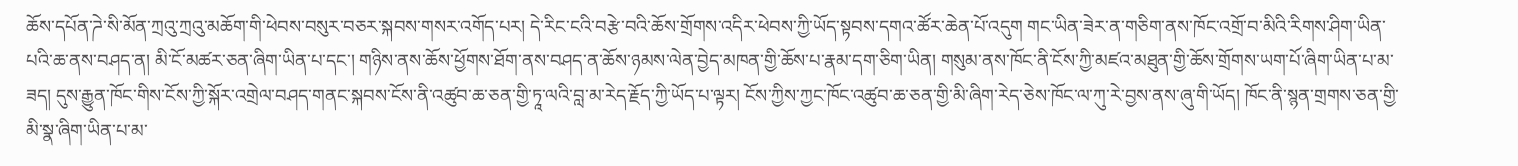ཆོས་དཔོན་ཌེ་སི་མོན་ཀྲའུ་ཀྲའུ་མཆོག་གི་ཕེབས་བསུར་བཅར་སྐབས་གསར་འགོད་པར། དེ་རིང་ངའི་བརྩེ་བའི་ཆོས་གྲོགས་འདིར་ཕེབས་ཀྱི་ཡོད་སྟབས་དགའ་ཚོར་ཆེན་པོ་འདུག གང་ཡིན་ཟེར་ན་གཅིག་ནས་ཁོང་འགྲོ་བ་མིའི་རིགས་ཤིག་ཡིན་པའི་ཆ་ནས་བཤད་ན། མི་ངོ་མཚར་ཅན་ཞིག་ཡིན་པ་དང་། གཉིས་ནས་ཆོས་ཕྱོགས་ཐོག་ནས་བཤད་ན་ཆོས་ཉམས་ལེན་བྱེད་མཁན་གྱི་ཆོས་པ་རྣམ་དག་ཅིག་ཡིན། གསུམ་ནས་ཁོང་ནི་ངོས་ཀྱི་མཛའ་མཐུན་གྱི་ཆོས་གྲོགས་ཡག་པོ་ཞིག་ཡིན་པ་མ་ཟད། དུས་རྒྱུན་ཁོང་གིས་ངོས་ཀྱི་སྐོར་འགྲེལ་བཤད་གནང་སྐབས་ངོས་ནི་འཚུབ་ཆ་ཅན་གྱི་ཏཱ་ལའི་བླ་མ་རེད་རྗོད་ཀྱི་ཡོད་པ་ལྟར། ངོས་ཀྱིས་ཀྱང་ཁོང་འཚུབ་ཆ་ཅན་གྱི་མི་ཞིག་རེད་ཅེས་ཁོང་ལ་ཀུ་རེ་བྱས་ནས་ཞུ་གི་ཡོད། ཁོང་ནི་སྙན་གྲགས་ཅན་གྱི་མི་སྣ་ཞིག་ཡིན་པ་མ་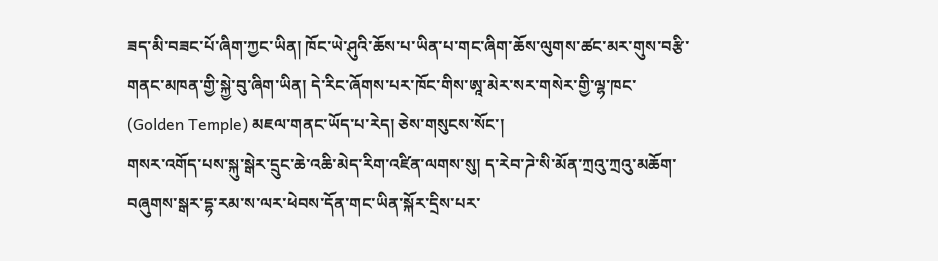ཟད་མི་བཟང་པོ་ཞིག་ཀྱང་ཡིན། ཁོང་ཡེ་ཤུའི་ཆོས་པ་ཡིན་པ་གང་ཞིག་ཆོས་ལུགས་ཚང་མར་གུས་བརྩི་གནང་མཁན་གྱི་སྐྱེ་བུ་ཞིག་ཡིན། དེ་རིང་ཞོགས་པར་ཁོང་གིས་ཨཱ་མེར་སར་གསེར་གྱི་ལྷ་ཁང་ (Golden Temple) མཇལ་གནང་ཡོད་པ་རེད། ཅེས་གསུངས་སོང་།
གསར་འགོད་པས་སྐུ་སྒེར་དྲུང་ཆེ་འཆི་མེད་རིག་འཛིན་ལགས་སུ། ད་རེབ་ཌེ་སི་མོན་ཀྲའུ་ཀྲའུ་མཆོག་བཞུགས་སྒར་དྷ་རམ་ས་ལར་ཕེབས་དོན་གང་ཡིན་སྐོར་དྲིས་པར་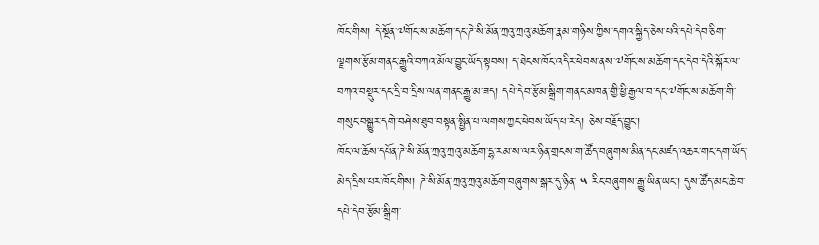ཁོང་གིས། དེ་སྔོན་༧གོང་ས་མཆོག་དང་ཌེ་སི་མོན་ཀྲའུ་ཀྲའུ་མཆོག་རྣམ་གཉིས་ཀྱིས་དགའ་སྐྱིད་ཅེས་པའི་དཔེ་དེབ་ཅིག་ལྗགས་རྩོམ་གནང་རྒྱུའི་བཀའ་མོལ་བྱུང་ཡོད་སྟབས། ད་ཐེངས་ཁོང་འདིར་ཕེབས་ནས་༧གོང་ས་མཆོག་དང་དེབ་དེའི་སྐོར་ལ་བཀའ་བསྡུར་དང་དྲི་བ་དྲིས་ལན་གནང་རྒྱུ་མ་ཟད། དཔེ་དེབ་རྩོམ་སྒྲིག་གནང་མཁན་གྱི་ཕྱི་རྒྱལ་བ་དང་༧གོང་ས་མཆོག་གི་གསུང་བསྒྱུར་དགེ་བཤེས་ཐུབ་བསྟན་སྤྱིན་པ་ལགས་ཀྱང་ཕེབས་ཡོད་པ་རེད། ཅེས་བརྗོད་བྱུང་།
ཁོང་ལ་ཆོས་དཔོན་ཌེ་སི་མོན་ཀྲའུ་ཀྲའུ་མཆོག་དྷ་རམ་ས་ལར་ཉིན་གྲངས་ག་ཚོད་བཞུགས་མིན་དང་མཛད་འཆར་གང་དག་ཡོད་མེད་དྲིས་པར་ཁོང་གིས། ཌེ་སི་མོན་ཀྲའུ་ཀྲའུ་མཆོག་བཞུགས་སྒར་དུ་ཉིན་ ༥ རིང་བཞུགས་རྒྱུ་ཡིན་ཡང་། དུས་ཚོད་མང་ཆེ་བ་དཔེ་དེབ་རྩོམ་སྒྲིག་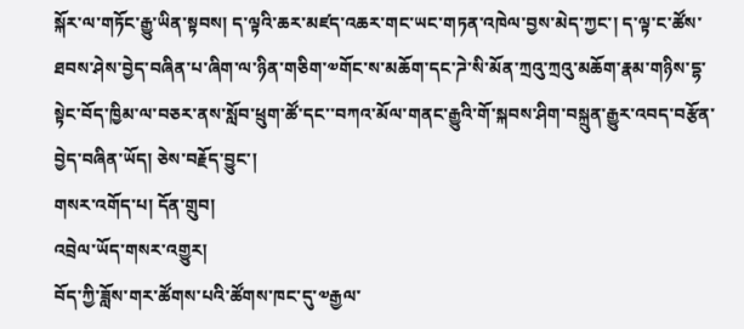སྐོར་ལ་གཏོང་རྒྱུ་ཡིན་སྟབས། ད་ལྟའི་ཆར་མཛད་འཆར་གང་ཡང་གཏན་འཁེལ་བྱས་མེད་ཀྱང་། ད་ལྟ་ང་ཚོས་ཐབས་ཤེས་བྱེད་བཞིན་པ་ཞིག་ལ་ཉིན་གཅིག་༧གོང་ས་མཆོག་དང་ཌེ་སི་མོན་ཀྲའུ་ཀྲའུ་མཆོག་རྣམ་གཉིས་དྷ་སྟེང་བོད་ཁྱིམ་ལ་བཅར་ནས་སློབ་ཕྲུག་ཚོ་དང་་བཀའ་མོལ་གནང་རྒྱུའི་གོ་སྐབས་ཤིག་བསྐྲུན་རྒྱུར་འབད་བརྩོན་བྱེད་བཞིན་ཡོད། ཅེས་བརྗོད་བྱུང་།
གསར་འགོད་པ། དོན་གྲུབ།
འབྲེལ་ཡོད་གསར་འགྱུར།
བོད་ཀྱི་ཟློས་གར་ཚོགས་པའི་ཚོགས་ཁང་དུ་༧རྒྱལ་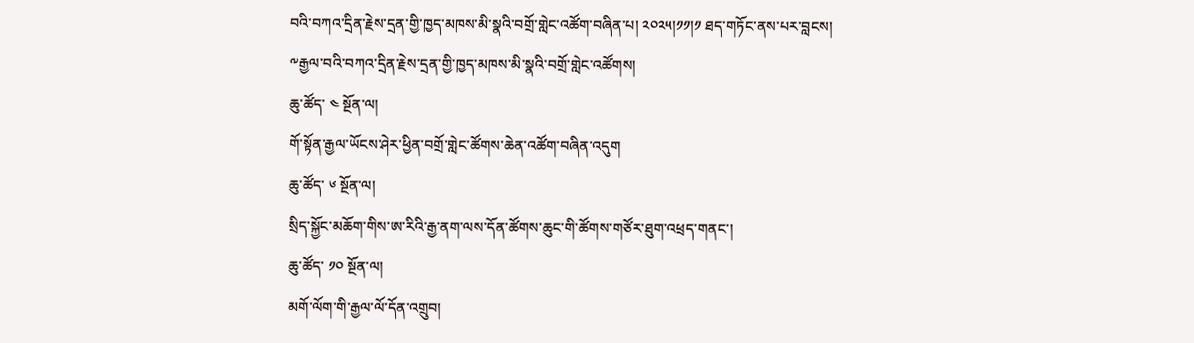བའི་བཀའ་དྲིན་རྗེས་དྲན་གྱི་ཁྱད་མཁས་མི་སྣའི་བགྲོ་གླེང་འཚོག་བཞིན་པ། ༢༠༢༥།༡༡།༡ ཐད་གཏོང་ནས་པར་བླངས།
༸རྒྱལ་བའི་བཀའ་དྲིན་རྗེས་དྲན་གྱི་ཁྱད་མཁས་མི་སྣའི་བགྲོ་གླེང་འཚོགས།
ཆུ་ཚོད་ ༤ སྔོན་ལ།
གོ་སྟོན་རྒྱལ་ཡོངས་ཤེར་ཕྱིན་བགྲོ་གླེང་ཚོགས་ཆེན་འཚོག་བཞིན་འདུག
ཆུ་ཚོད་ ༦ སྔོན་ལ།
སྲིད་སྐྱོང་མཆོག་གིས་ཨ་རིའི་རྒྱ་ནག་ལས་དོན་ཚོགས་ཆུང་གི་ཚོགས་གཙོར་ཐུག་འཕྲད་གནང་།
ཆུ་ཚོད་ ༡༠ སྔོན་ལ།
མགོ་ལོག་གི་རྒྱལ་ལོ་དོན་འགྲུབ།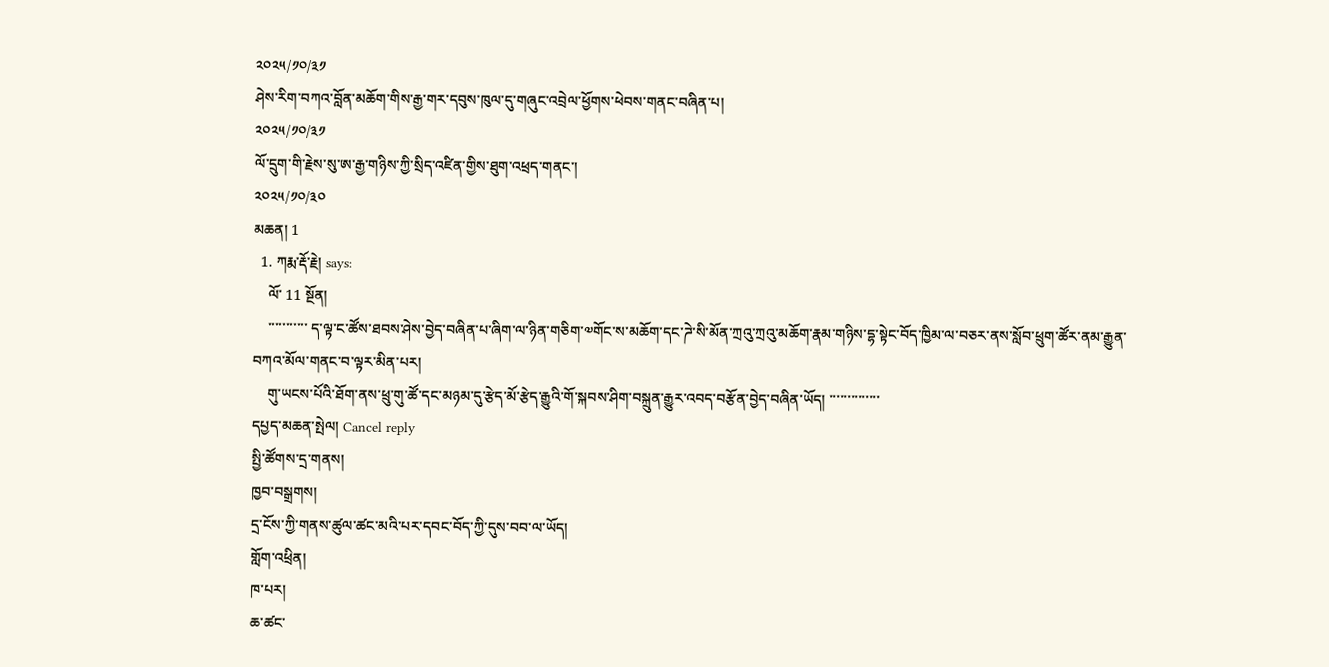༢༠༢༥/༡༠/༣༡
ཤེས་རིག་བཀའ་བློན་མཆོག་གིས་རྒྱ་གར་དབུས་ཁུལ་དུ་གཞུང་འབྲེལ་ཕྱོགས་ཕེབས་གནང་བཞིན་པ།
༢༠༢༥/༡༠/༣༡
ལོ་དྲུག་གི་རྗེས་སུ་ཨ་རྒྱ་གཉིས་ཀྱི་སྲིད་འཛིན་གྱིས་ཐུག་འཕྲད་གནང་།
༢༠༢༥/༡༠/༣༠
མཆན། 1
  1. ཀརྨ་རྡོ་རྗེ། says:
    ལོ་ 11 སྔོན།
    ་་་་་་་་་་་ ད་ལྟ་ང་ཚོས་ཐབས་ཤེས་བྱེད་བཞིན་པ་ཞིག་ལ་ཉིན་གཅིག་༧གོང་ས་མཆོག་དང་ཌེ་སི་མོན་ཀྲའུ་ཀྲའུ་མཆོག་རྣམ་གཉིས་དྷ་སྟེང་བོད་ཁྱིམ་ལ་བཅར་ནས་སློབ་ཕྲུག་ཚོར་ནམ་རྒྱུན་བཀའ་མོལ་གནང་བ་ལྟར་མིན་པར།
    གུ་ཡངས་པོའི་ཐོག་ནས་ཕྲུ་གུ་ཚོ་དང་མཉམ་དུ་རྩེད་མོ་རྩེད་རྒྱུའི་གོ་སྐབས་ཤིག་བསྐྲུན་རྒྱུར་འབད་བརྩོན་བྱེད་བཞིན་ཡོད། ་་་་་་་་་་་་་་
དཔྱད་མཆན་སྤེལ། Cancel reply
སྤྱི་ཚོགས་དྲ་གནས།
ཁྱབ་བསྒྲགས།
དྲ་ངོས་ཀྱི་གནས་ཚུལ་ཚང་མའི་པར་དབང་བོད་ཀྱི་དུས་བབ་ལ་ཡོད།
གློག་འཕྲིན།
ཁ་པར།
ཆ་ཚང་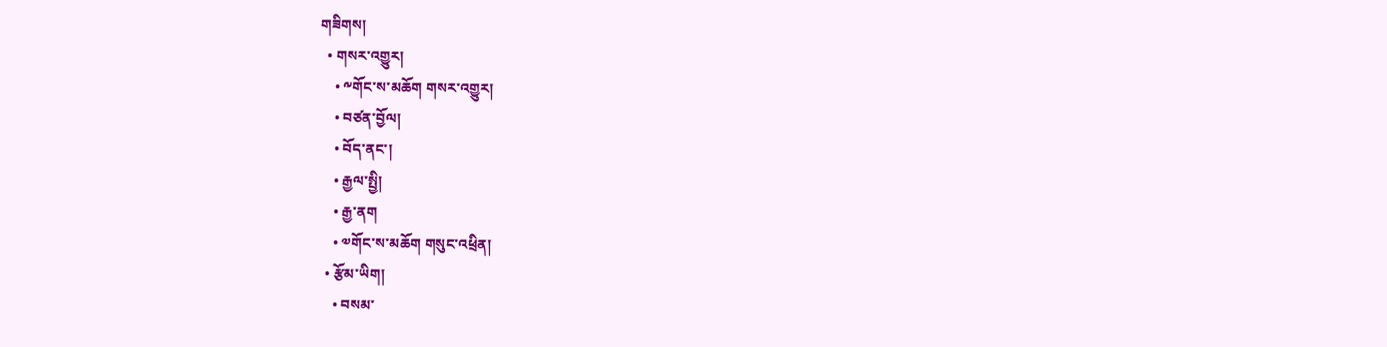གཟིགས།
  • གསར་འགྱུར།
    • ༸གོང་ས་མཆོག གསར་འགྱུར།
    • བཙན་བྱོལ།
    • བོད་ནང་།
    • རྒྱལ་སྤྱི།
    • རྒྱ་ནག
    • ༧གོང་ས་མཆོག གསུང་འཕྲིན།
  • རྩོམ་ཡིག།
    • བསམ་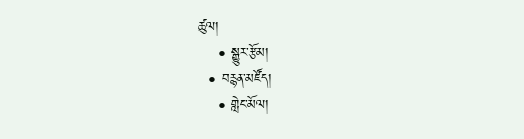ཚུལ།
    • སྒྱུར་རྩོམ།
  • བརྙན་མཛོད།
    • གླེང་མོལ།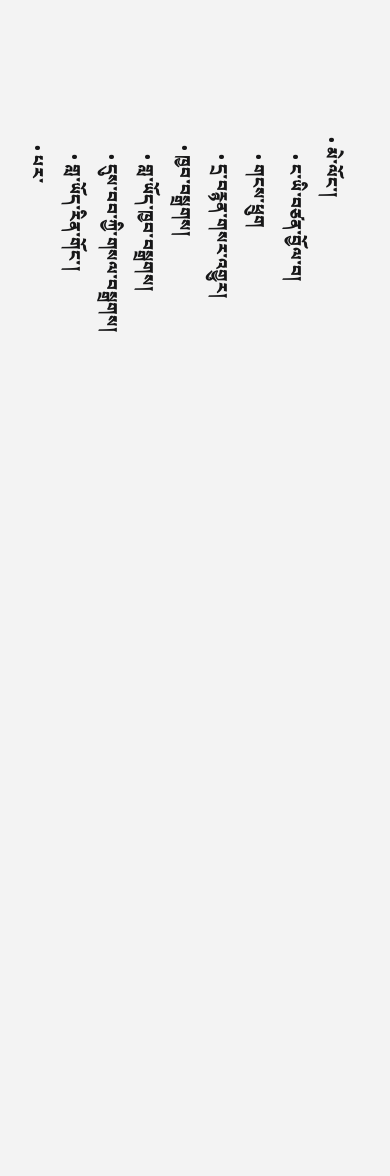• མེ་ལོང་།
    • ང་ཡི་བཙན་བྱོལ་བ།
    • གངས་ཕྲུག
    • དྲ་བརྙན་གསར་འགྱུར།
  • ཁྱབ་བསྒྲགས།
    • གླ་ཡོད་ཁྱབ་བསྒྲགས།
    • དུས་བབ་ཀྱི་གསལ་བསྒྲགས།
    • གླ་ཡོད་རིན་གོང་།
  • པར་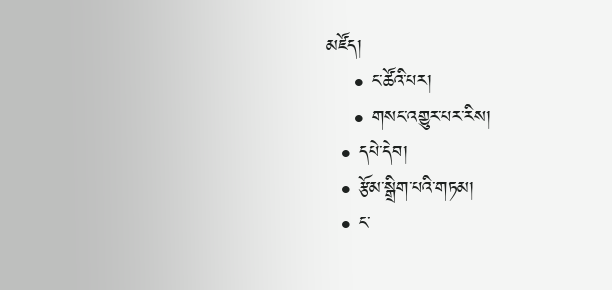མཛོད།
    • ང་ཚོའི་པར།
    • གསང་འགྱུར་པར་རིས།
  • དཔེ་དེབ།
  • རྩོམ་སྒྲིག་པའི་གཏམ།
  • ང་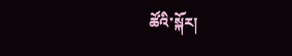ཚོའི་སྐོར།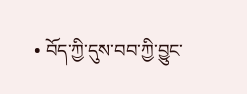• བོད་ཀྱི་དུས་བབ་ཀྱི་བྱུང་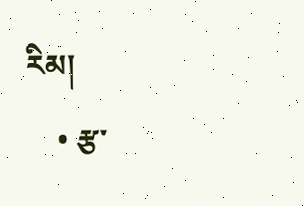རིམ།
    • རྩ་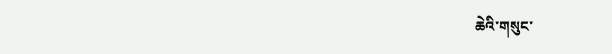ཆེའི་གསུང་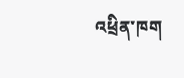འཕྲིན་ཁག